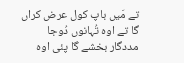تے مَیں باپ کول عرض کراں گا تے اوہ تُہانوں دُوجا مددگار بخشے گا پئی اوہ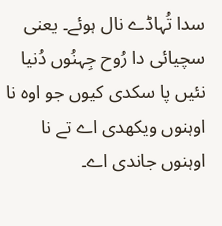سدا تُہاڈے نال ہوئے۔ یعنی سچیائی دا رُوح جِہنُوں دُنیا نئیں پا سکدی کیوں جو اوہ نا اوہنوں ویکھدی اے تے نا اوہنوں جاندی اے۔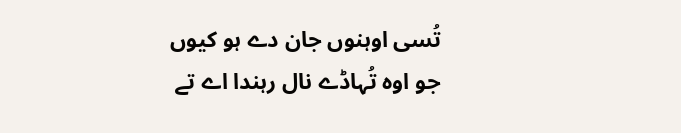تُسی اوہنوں جان دے ہو کیوں جو اوہ تُہاڈے نال رہندا اے تے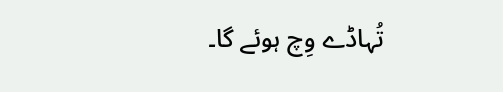تُہاڈے وِچ ہوئے گا۔